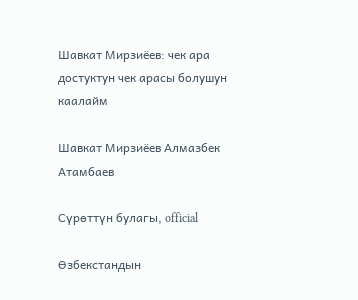Шавкат Мирзиёев: чек ара достуктун чек арасы болушун каалайм

Шавкат Мирзиёев Алмазбек Атамбаев

Сүрөттүн булагы, official

Өзбекстандын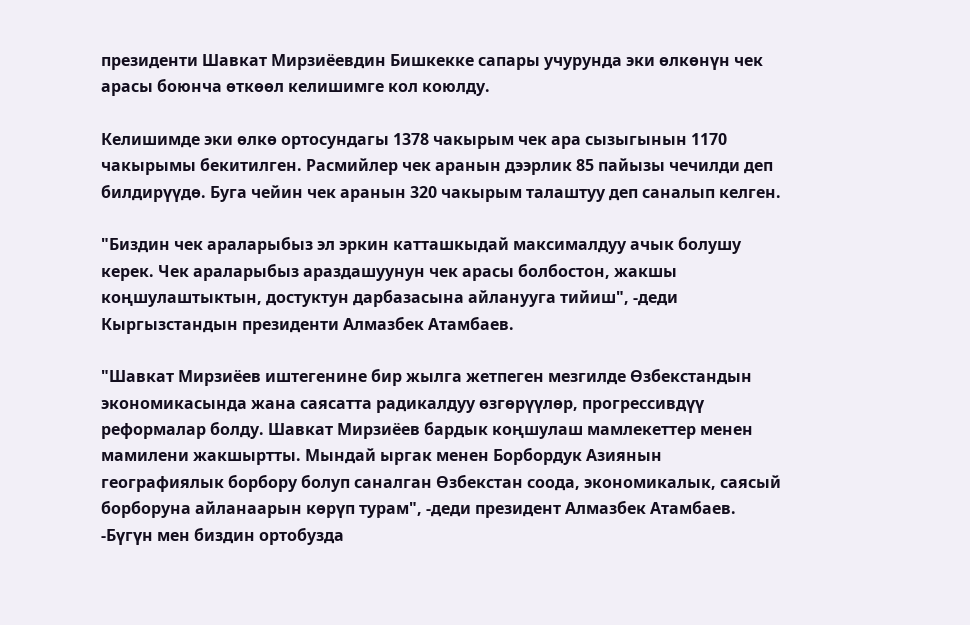президенти Шавкат Мирзиёевдин Бишкекке сапары учурунда эки өлкөнүн чек арасы боюнча өткөөл келишимге кол коюлду.

Келишимде эки өлкө ортосундагы 1378 чакырым чек ара сызыгынын 1170 чакырымы бекитилген. Расмийлер чек аранын дээрлик 85 пайызы чечилди деп билдирүүдө. Буга чейин чек аранын 320 чакырым талаштуу деп саналып келген.

"Биздин чек араларыбыз эл эркин катташкыдай максималдуу ачык болушу керек. Чек араларыбыз араздашуунун чек арасы болбостон, жакшы коңшулаштыктын, достуктун дарбазасына айланууга тийиш", -деди Кыргызстандын президенти Алмазбек Атамбаев.

"Шавкат Мирзиёев иштегенине бир жылга жетпеген мезгилде Өзбекстандын экономикасында жана саясатта радикалдуу өзгөрүүлөр, прогрессивдүү реформалар болду. Шавкат Мирзиёев бардык коңшулаш мамлекеттер менен мамилени жакшыртты. Мындай ыргак менен Борбордук Азиянын географиялык борбору болуп саналган Өзбекстан соода, экономикалык, саясый борборуна айланаарын көрүп турам", -деди президент Алмазбек Атамбаев. -Бүгүн мен биздин ортобузда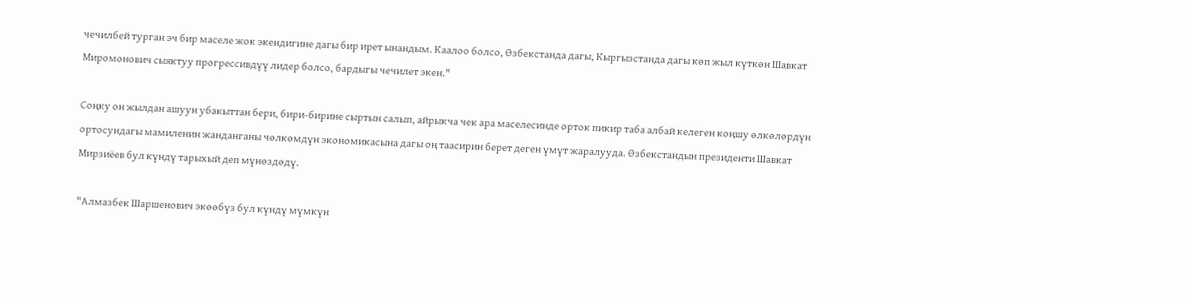чечилбей турган эч бир маселе жок экендигине дагы бир ирет ынандым. Каалоо болсо, Өзбекстанда дагы, Кыргызстанда дагы көп жыл күткөн Шавкат Миромонович сыяктуу прогрессивдүү лидер болсо, бардыгы чечилет экен."

Соңку он жылдан ашуун убакыттан бери, бири-бирине сыртын салып, айрыкча чек ара маселесинде орток пикир таба албай келеген коңшу өлкөлөрдүн ортосундагы мамиленин жанданганы чөлкөмдүн экономикасына дагы оң таасирин берет деген үмүт жаралууда. Ѳзбекстандын президенти Шавкат Мирзиёев бул күндү тарыхый деп мүнөздөдү.

"Алмазбек Шаршенович экөөбүз бул күндү мүмкүн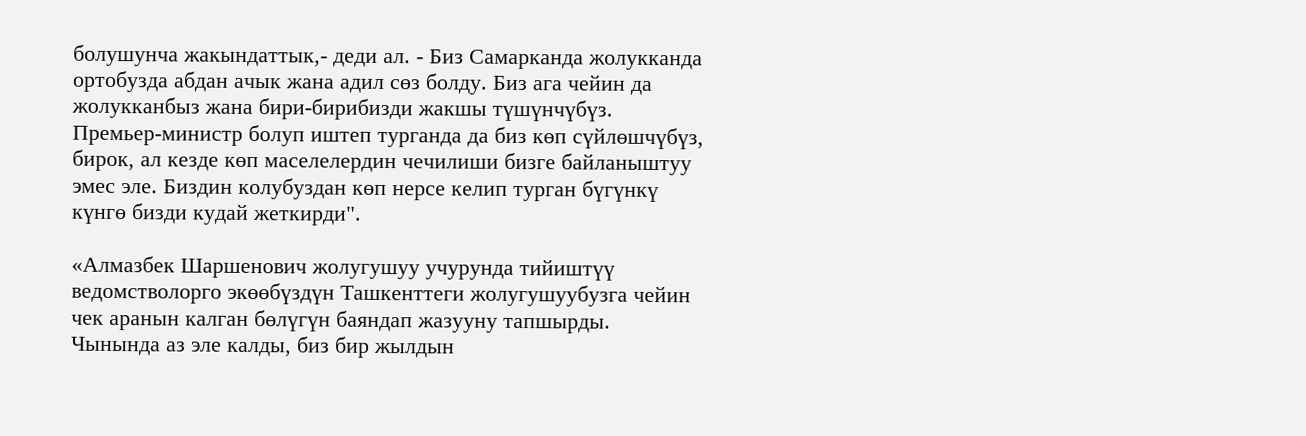болушунча жакындаттык,- деди ал. - Биз Самарканда жолукканда ортобузда абдан ачык жана адил сөз болду. Биз ага чейин да жолукканбыз жана бири-бирибизди жакшы түшүнчүбүз. Премьер-министр болуп иштеп турганда да биз көп сүйлөшчүбүз, бирок, ал кезде көп маселелердин чечилиши бизге байланыштуу эмес эле. Биздин колубуздан көп нерсе келип турган бүгүнкү күнгө бизди кудай жеткирди".

«Алмазбек Шаршенович жолугушуу учурунда тийиштүү ведомстволорго экөөбүздүн Ташкенттеги жолугушуубузга чейин чек аранын калган бөлүгүн баяндап жазууну тапшырды. Чынында аз эле калды, биз бир жылдын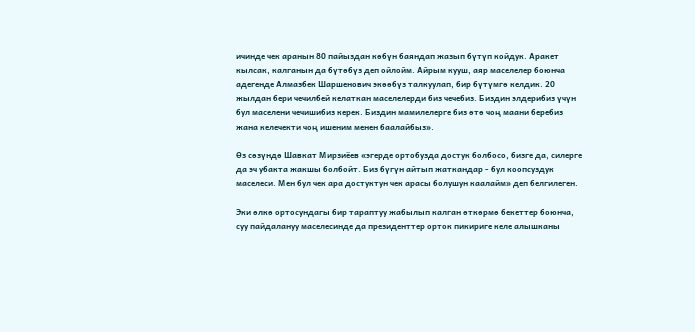ичинде чек аранын 80 пайыздан көбүн баяндап жазып бүтүп койдук. Аракет кылсак, калганын да бүтөбүз деп ойлойм. Айрым кууш, аяр маселелер боюнча адегенде Алмазбек Шаршенович экөөбүз талкуулап, бир бүтүмгө келдик. 20 жылдан бери чечилбей келаткан маселелерди биз чечебиз. Биздин элдерибиз үчүн бул маселени чечишибиз керек. Биздин мамилелерге биз өтө чоң маани беребиз жана келечекти чоң ишеним менен баалайбыз».

Ѳз сөзүндө Шавкат Мирзиёев «эгерде ортобузда достук болбосо, бизге да, силерге да эч убакта жакшы болбойт. Биз бүгүн айтып жаткандар - бул коопсуздук маселеси. Мен бул чек ара достуктун чек арасы болушун каалайм» деп белгилеген.

Эки өлкө ортосундагы бир тараптуу жабылып калган өткөрмө бекеттер боюнча, суу пайдалануу маселесинде да президенттер орток пикириге келе алышканы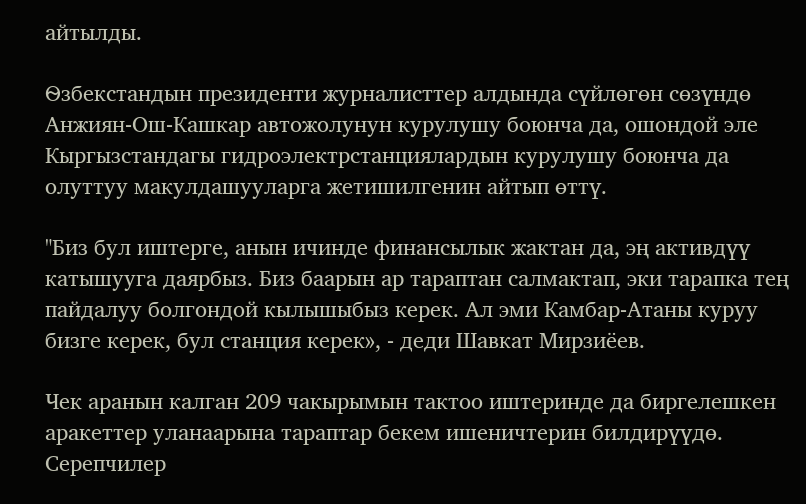айтылды.

Ѳзбекстандын президенти журналисттер алдында сүйлөгөн сөзүндө Анжиян-Ош-Кашкар автожолунун курулушу боюнча да, ошондой эле Кыргызстандагы гидроэлектрстанциялардын курулушу боюнча да олуттуу макулдашууларга жетишилгенин айтып өттү.

"Биз бул иштерге, анын ичинде финансылык жактан да, эң активдүү катышууга даярбыз. Биз баарын ар тараптан салмактап, эки тарапка тең пайдалуу болгондой кылышыбыз керек. Ал эми Камбар-Атаны куруу бизге керек, бул станция керек», - деди Шавкат Мирзиёев.

Чек аранын калган 209 чакырымын тактоо иштеринде да биргелешкен аракеттер уланаарына тараптар бекем ишеничтерин билдирүүдө. Серепчилер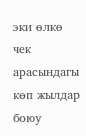эки өлкө чек арасындагы көп жылдар боюу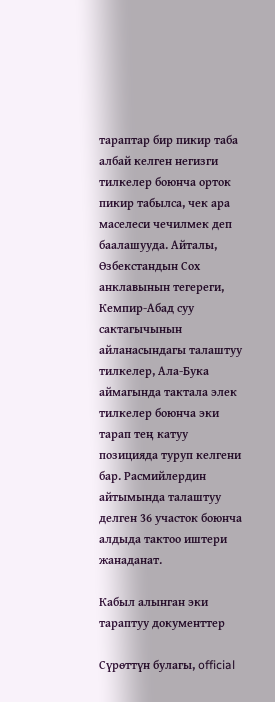тараптар бир пикир таба албай келген негизги тилкелер боюнча орток пикир табылса, чек ара маселеси чечилмек деп баалашууда. Айталы, Өзбекстандын Сох анклавынын тегереги, Кемпир-Абад суу сактагычынын айланасындагы талаштуу тилкелер, Ала-Бука аймагында тактала элек тилкелер боюнча эки тарап тең катуу позицияда туруп келгени бар. Расмийлердин айтымында талаштуу делген 36 участок боюнча алдыда тактоо иштери жанаданат.

Кабыл алынган эки тараптуу документтер

Сүрөттүн булагы, official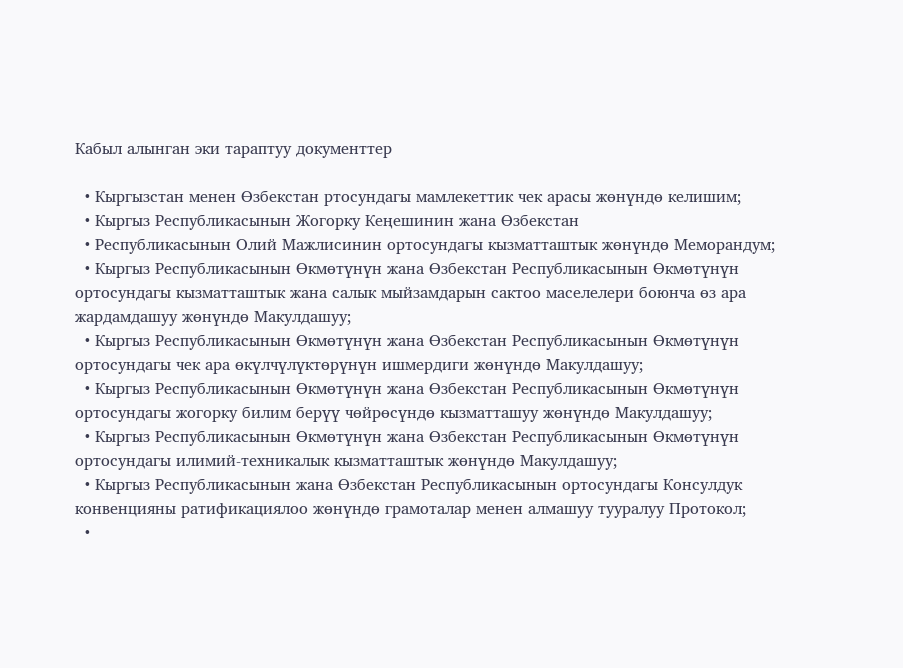Кабыл алынган эки тараптуу документтер

  • Кыргызстан менен Өзбекстан ртосундагы мамлекеттик чек арасы жөнүндө келишим;
  • Кыргыз Республикасынын Жогорку Кеңешинин жана Өзбекстан
  • Республикасынын Олий Мажлисинин ортосундагы кызматташтык жөнүндө Меморандум;
  • Кыргыз Республикасынын Өкмөтүнүн жана Өзбекстан Республикасынын Өкмөтүнүн ортосундагы кызматташтык жана салык мыйзамдарын сактоо маселелери боюнча өз ара жардамдашуу жөнүндө Макулдашуу;
  • Кыргыз Республикасынын Өкмөтүнүн жана Өзбекстан Республикасынын Өкмөтүнүн ортосундагы чек ара өкүлчүлүктөрүнүн ишмердиги жөнүндө Макулдашуу;
  • Кыргыз Республикасынын Өкмөтүнүн жана Өзбекстан Республикасынын Өкмөтүнүн ортосундагы жогорку билим берүү чөйрөсүндө кызматташуу жөнүндө Макулдашуу;
  • Кыргыз Республикасынын Өкмөтүнүн жана Өзбекстан Республикасынын Өкмөтүнүн ортосундагы илимий-техникалык кызматташтык жөнүндө Макулдашуу;
  • Кыргыз Республикасынын жана Өзбекстан Республикасынын ортосундагы Консулдук конвенцияны ратификациялоо жөнүндө грамоталар менен алмашуу тууралуу Протокол;
  •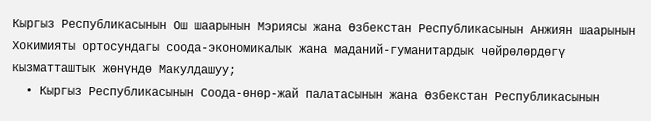Кыргыз Республикасынын Ош шаарынын Мэриясы жана Өзбекстан Республикасынын Анжиян шаарынын Хокимияты ортосундагы соода-экономикалык жана маданий-гуманитардык чөйрөлөрдөгү кызматташтык жөнүндө Макулдашуу;
  • Кыргыз Республикасынын Соода-өнөр-жай палатасынын жана Өзбекстан Республикасынын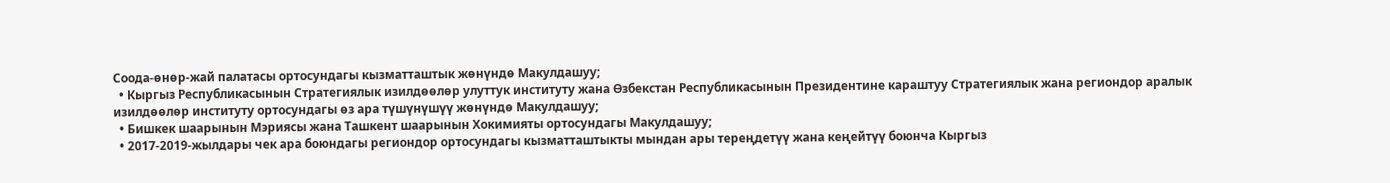Соода-өнөр-жай палатасы ортосундагы кызматташтык жөнүндө Макулдашуу;
  • Кыргыз Республикасынын Стратегиялык изилдөөлөр улуттук институту жана Өзбекстан Республикасынын Президентине караштуу Стратегиялык жана региондор аралык изилдөөлөр институту ортосундагы өз ара түшүнүшүү жөнүндө Макулдашуу;
  • Бишкек шаарынын Мэриясы жана Ташкент шаарынын Хокимияты ортосундагы Макулдашуу;
  • 2017-2019-жылдары чек ара боюндагы региондор ортосундагы кызматташтыкты мындан ары тереңдетүү жана кеңейтүү боюнча Кыргыз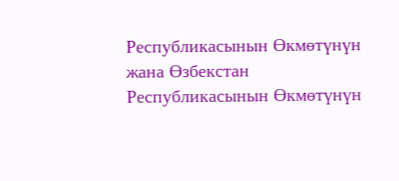Республикасынын Өкмөтүнүн жана Өзбекстан Республикасынын Өкмөтүнүн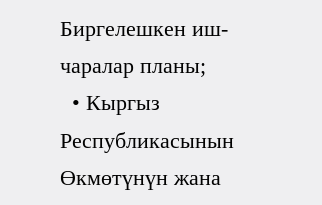Биргелешкен иш-чаралар планы;
  • Кыргыз Республикасынын Өкмөтүнүн жана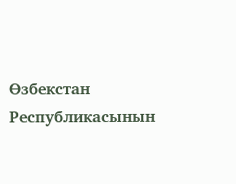Өзбекстан Республикасынын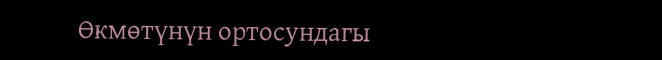Өкмөтүнүн ортосундагы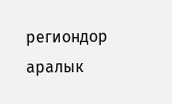региондор аралык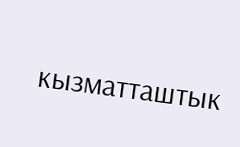кызматташтык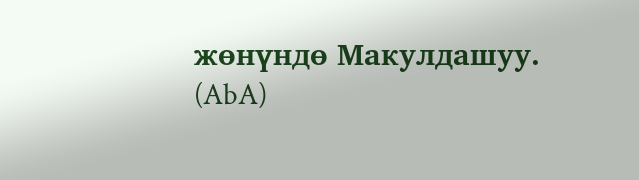жөнүндө Макулдашуу. (AbA)